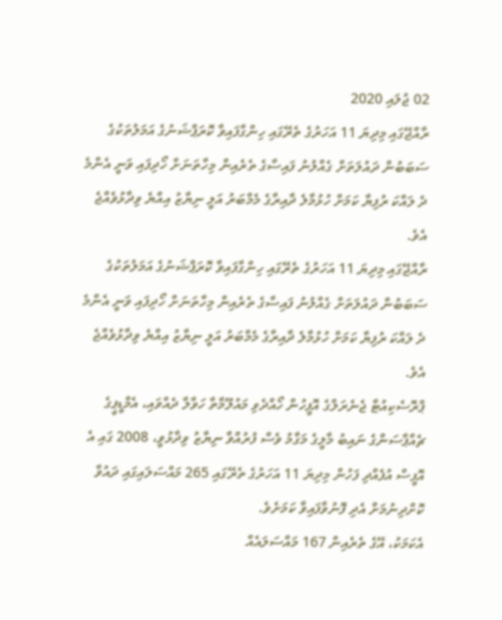02 ޖުލައި 2020
ރާއްޖޭގައި މިދިޔަ 11 އަހަރުގެ ތެރޭގައި ހިންގާފައިވާ ކޮރަޕްޝަނުގެ އަމަލުތަކުގެ ސަބަބުން ދައުލަތަށް ގެއްލުނު ފައިސާގެ ތެރެއިން މިހާތަނަށް ހޯދިފައި ވަނީ އެންމެ ދެ ލައްކަ ރުފިޔާ ކަމަށް ހުޅުމާލެ ދާއިރާގެ މެމްބަރު އަލީ ނިޔާޒު އިއްޔެ ވިދާޅުވެއްޖެ އެވެ.
ރާއްޖޭގައި މިދިޔަ 11 އަހަރުގެ ތެރޭގައި ހިންގާފައިވާ ކޮރަޕްޝަނުގެ އަމަލުތަކުގެ ސަބަބުން ދައުލަތަށް ގެއްލުނު ފައިސާގެ ތެރެއިން މިހާތަނަށް ހޯދިފައި ވަނީ އެންމެ ދެ ލައްކަ ރުފިޔާ ކަމަށް ހުޅުމާލެ ދާއިރާގެ މެމްބަރު އަލީ ނިޔާޒު އިއްޔެ ވިދާޅުވެއްޖެ އެވެ.
ޕްރޮސެކިއުޓާ ޖެނެރަލްގެ އޮފީހުން ހޯއްދެވި މައުލޫމާތާ ހަވާލާ ދެއްވައި، އެމްޑީޕީގެ ޗެއާޕާސަންގެ ނައިބު މާލީގެ މަގާމު ވެސް ފުރުއްވާ ނިޔާޒު ވިދާޅުވީ، 2008 ގައި އެ އޮފީސް އުފެއްދި ފަހުން މިދިޔަ 11 އަހަރުގެ ތެރޭގައި 265 މައްސަލައިގައި ދައުވާ ކޮށްދިނުމަށް އެދި ފޮނުވާފައިވާ ކަމަށެވެ.
އެކަމަކު، އޭގެ ތެރެއިން 167 މައްސަލައެއް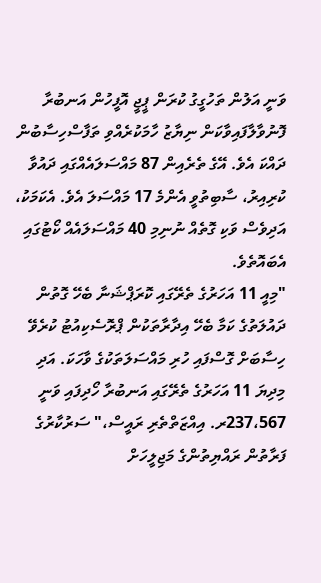ވަނީ އަލުން ތަހުގީގު ކުރަން ޕީޖީ އޮފީހުން އަނބުރާ ފޮނުވާލާފައިވާކަން ނިޔާޒު ހާމަކުރެއްވި ތަފާސްހިސާބުން ދައްކަ އެވެ. އޭގެ ތެރެއިން 87 މައްސަލައެއްގައި ދައުވާ ކުރިއިރު، ސާބިތުވީ އެންމެ 17 މައްސަލަ އެވެ. އެކަމަކު، އަދިވެސް ވަކި ގޮތެއް ނުނިމި 40 މައްސަލައެއް ކޯޓުގައި އެބައޮތެވެ.
"މިއީ 11 އަހަރުގެ ތެރޭގައި ކޮރަޕްޝަނާ ބެހޭ ގޮތުން ދައުލަތުގެ ކަމާ ބެހޭ އިދާރާތަކުން ޕްރޮސެކިއުޓު ކުރެވޭ ހިސާބަށް ގޮސްފައި ހުރި މައްސަލަތަކުގެ ވާހަކަ. އަދި މިދިޔަ 11 އަހަރުގެ ތެރޭގައި އަނބުރާ ހޯދިފައި ވަނީ 237،567ރ. އިއްޒަތްތެރި ރައީސް،" ސަރުކާރުގެ ފަރާތުން ރައްޔިތުންގެ މަޖިލީހަށް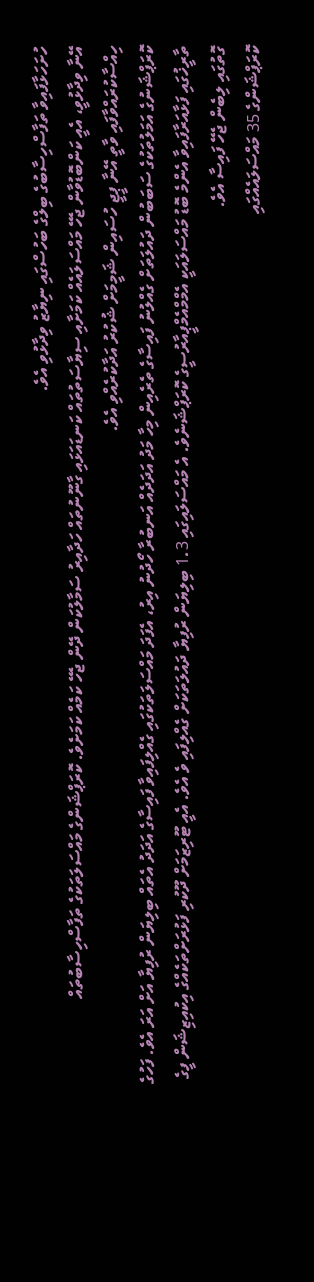ހުށަހަޅާފައިވާ ތަފާސްހިސާބުގެ ބިލްގެ ބަހުސްގައި ނިޔާޒު ވިދާޅުވި އެވެ.
އޭނާ ވިދާޅުވީ، އެއީ ކަންބޮޑުވާން ޖެހޭ މައްސަލައެއް ކަމަށާއި ސިޔާސަތުތައް ކަނޑައަޅައި ގާނޫނުތައް ހަދާއިރު ސަމާލުކަން ދޭން ޖެހޭ ކަމެއް ކަމަށެވެ. ކޮރަޕްޝަންގެ މައްސަލަތަކުގެ ތަފާސްހިސާބުތައް ހިއްސާކުރައްވާފައި ވާތީ އޭނާ ޕީޖީ ހުސައިން ޝަމީމަށް ޝުކުރު އަދާކުރެއްވި އެވެ.
ކޮރަޕްޝަނުގެ އަމަލުތަކުގެ ސަބަބުން ދައުލަތަށް ގެއްލުނު ފައިސާގެ ތެރެއިން މިހާ މަދު އަދަދެއް އަނބުރާ ހޯދުނު އިރު، އެފަދަ މައްސަލަތަކުގައި ގެއްލިފައިވާ ފައިސާގެ އަދަދު އެތައް ބިލިޔަން ރުފިޔާ އަށް އަރަ އެވެ. ފަހުގެ ތާރީޚުގައި ފަޅާއަރާފައިވާ އެންމެ ބޮޑު މައްސަލައަކީ އެމްމްއެމްޕީއާރުސީގެ ކޮރަޕްޝަނެވެ. އެ މައްސަލައިގައި 1.3 ބިލިޔަން ރުފިޔާ ދައުލަތަކަށް ގެއްލިފައި ވެ އެވެ. އެއީ ޓޫރިޒަމަށް ދޫކުރި ފަޅުރަށްތަކެއްގެ އިކުއިޒިޝަން ފީގެ ގޮތުގައި ލިބެން ޖެހޭ ފައިސާ އެވެ.
ކޮރަޕްޝަންގެ 35 މައްސަލައެއްގައި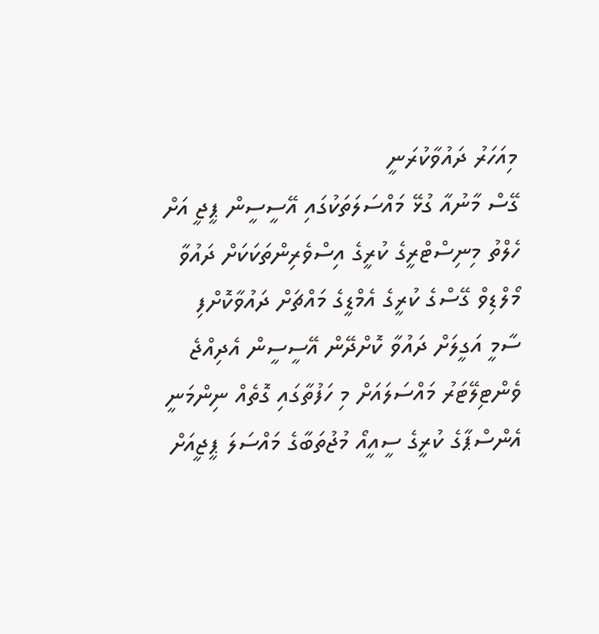މިއަހަރު ދައުވާކުރަނީ
ގޭސް މާނުއާ ގުޅޭ މައްސަލަތަކުގައި އޭސީސީން ޕީޖީ އަށް
ހެލްތު މިނިސްޓްރީގެ ކުރީގެ އިސްވެރިންތަކަކަށް ދައުވާ
މޯލްޑިވް ގޭސްގެ ކުރީގެ އެމްޑީގެ މައްޗަށް ދައުވާކޮށްފި
ސާމީ އަގީލަށް ދައުވާ ކޮށްދޭން އޭސީސީން އެދިއްޖެ
ވެންޓިލޭޓަރު މައްސަލައަށް މި ހަފުތާގައި ގޮތެއް ނިންމަނީ
އެންސްޕާގެ ކުރީގެ ސީއީއޯ މުޖުތަބާގެ މައްސަލަ ޕީޖީއަށް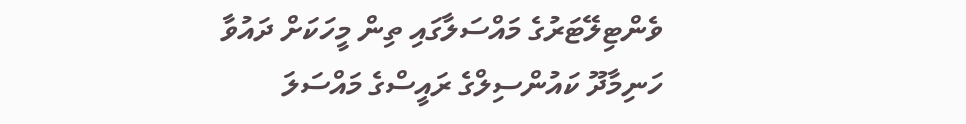ވެންޓިލޭޓަރުގެ މައްސަލާގައި ތިން މީހަކަށް ދައުވާ
ހަނިމާދޫ ކައުންސިލްގެ ރައީސްގެ މައްސަލަ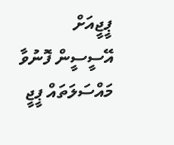ޕީޖީއަށް
އޭސީސީން ފޮނުވާ މައްސަލަތައް ޕީޖީ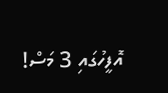އޮފީހުގައި 3 މަސް!